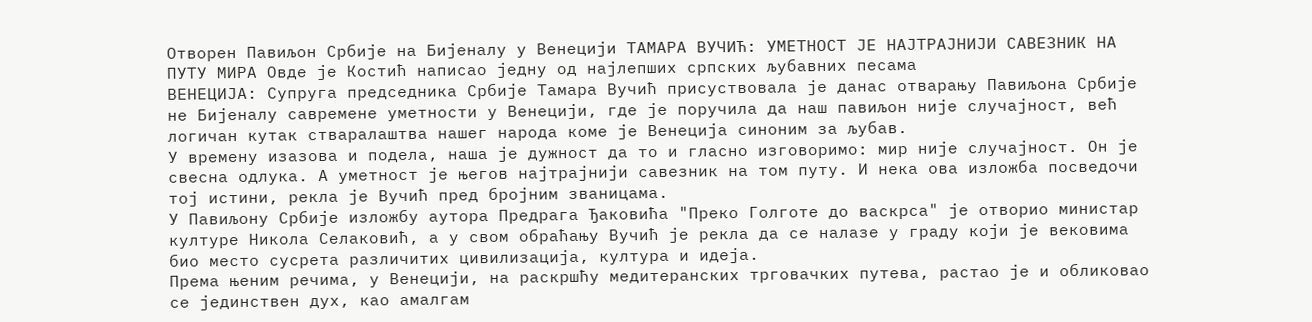Отворен Павиљон Србије на Бијеналу у Венецији ТАМАРА ВУЧИЋ: УМЕТНОСТ ЈЕ НАЈТРАЈНИЈИ САВЕЗНИК НА ПУТУ МИРА Овде је Костић написао једну од најлепших српских љубавних песама
ВЕНЕЦИЈА: Супруга председника Србије Тамара Вучић присуствовала је данас отварању Павиљона Србије не Бијеналу савремене уметности у Венецији, где је поручила да наш павиљон није случајност, већ логичан кутак стваралаштва нашег народа коме је Венеција синоним за љубав.
У времену изазова и подела, наша је дужност да то и гласно изговоримо: мир није случајност. Он је свесна одлука. А уметност је његов најтрајнији савезник на том путу. И нека ова изложба посведочи тој истини, рекла је Вучић пред бројним званицама.
У Павиљону Србије изложбу аутора Предрага Ђаковића "Преко Голготе до васкрса" је отворио министар културе Никола Селаковић, а у свом обраћању Вучић је рекла да се налазе у граду који је вековима био место сусрета различитих цивилизација, култура и идеја.
Према њеним речима, у Венецији, на раскршћу медитеранских трговачких путева, растао је и обликовао се јединствен дух, као амалгам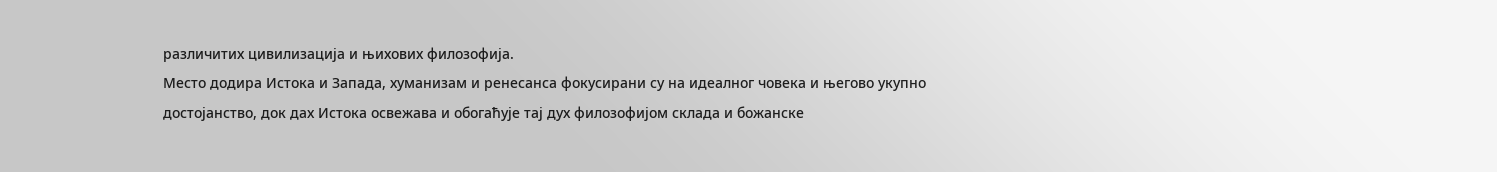различитих цивилизација и њихових филозофија.
Место додира Истока и Запада, хуманизам и ренесанса фокусирани су на идеалног човека и његово укупно достојанство, док дах Истока освежава и обогаћује тај дух филозофијом склада и божанске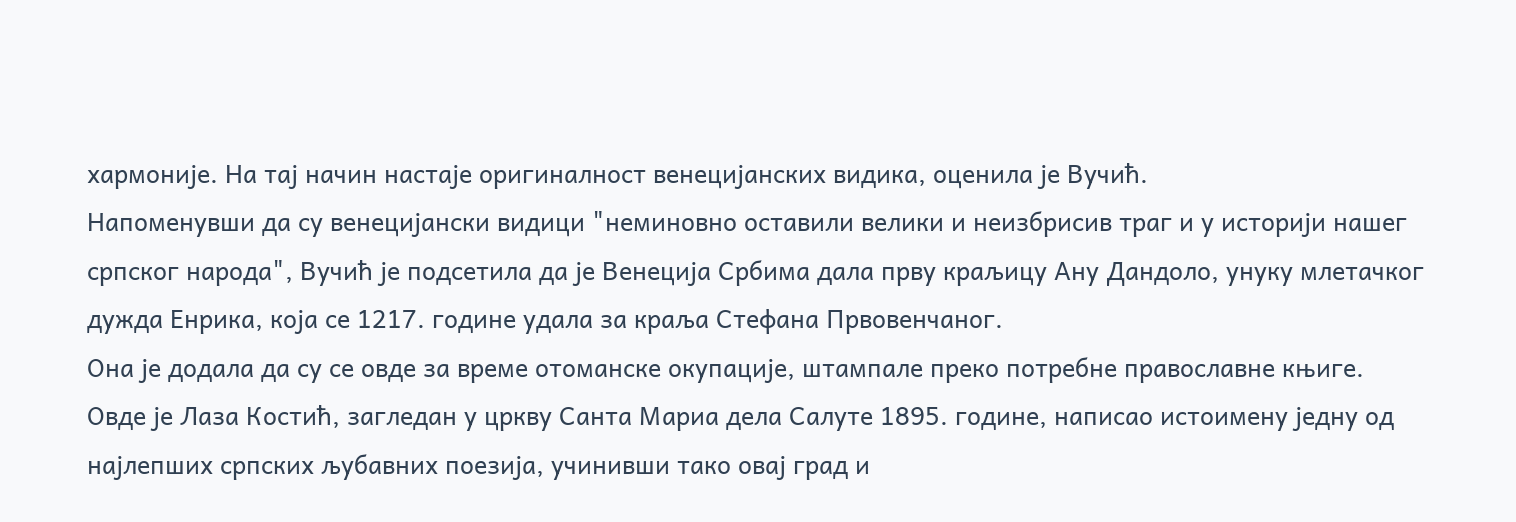хармоније. На тај начин настаје оригиналност венецијанских видика, оценила је Вучић.
Напоменувши да су венецијански видици "неминовно оставили велики и неизбрисив траг и у историји нашег српског народа", Вучић је подсетила да је Венеција Србима дала прву краљицу Ану Дандоло, унуку млетачког дужда Енрика, која се 1217. године удала за краља Стефана Првовенчаног.
Она је додала да су се овде за време отоманске окупације, штампале преко потребне православне књиге.
Овде је Лаза Костић, загледан у цркву Санта Мариа дела Салуте 1895. године, написао истоимену једну од најлепших српских љубавних поезија, учинивши тако овај град и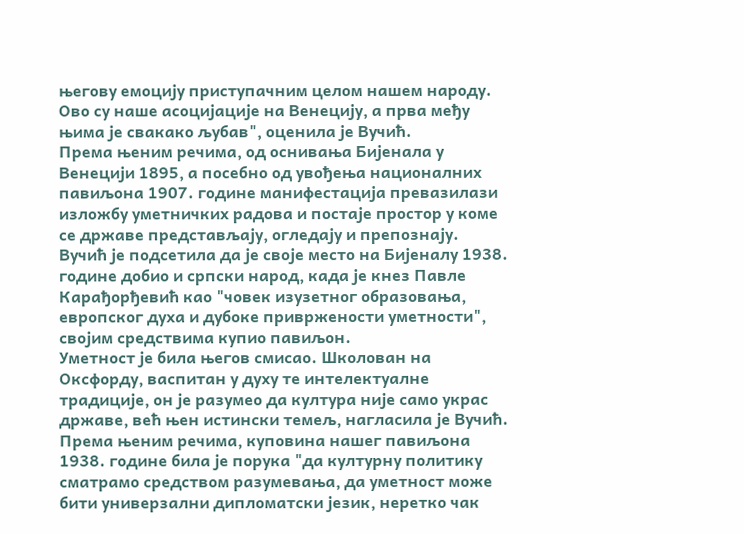његову емоцију приступачним целом нашем народу. Ово су наше асоцијације на Венецију, а прва међу њима је свакако љубав", оценила је Вучић.
Према њеним речима, од оснивања Бијенала у Венецији 1895, а посебно од увођења националних павиљона 1907. године манифестација превазилази изложбу уметничких радова и постаје простор у коме се државе представљају, огледају и препознају.
Вучић је подсетила да је своје место на Бијеналу 1938. године добио и српски народ, када је кнез Павле Карађорђевић као "човек изузетног образовања, европског духа и дубоке привржености уметности", својим средствима купио павиљон.
Уметност је била његов смисао. Школован на Оксфорду, васпитан у духу те интелектуалне традиције, он је разумео да култура није само украс државе, већ њен истински темељ, нагласила је Вучић.
Према њеним речима, куповина нашег павиљона 1938. године била је порука "да културну политику сматрамо средством разумевања, да уметност може бити универзални дипломатски језик, неретко чак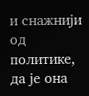и снажнији од политике, да је она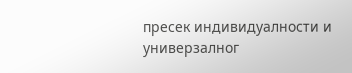пресек индивидуалности и универзалног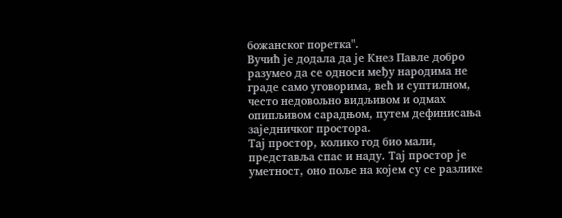божанског поретка".
Вучић је додала да је Кнез Павле добро разумео да се односи међу народима не граде само уговорима, већ и суптилном, често недовољно видљивом и одмах опипљивом сарадњом, путем дефинисања заједничког простора.
Тај простор, колико год био мали, представља спас и наду. Тај простор је уметност, оно поље на којем су се разлике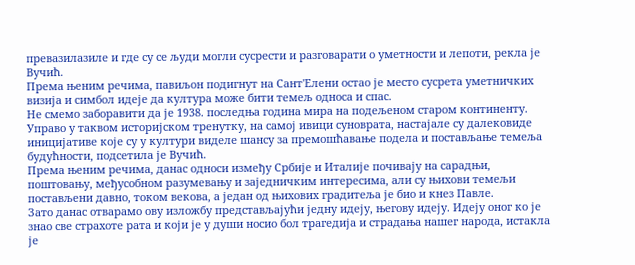превазилазиле и где су се људи могли сусрести и разговарати о уметности и лепоти, рекла је Вучић.
Према њеним речима, павиљон подигнут на Сант'Елени остао је место сусрета уметничких визија и симбол идеје да култура може бити темељ односа и спас.
Не смемо заборавити да је 1938. последња година мира на подељеном старом континенту. Управо у таквом историјском тренутку, на самој ивици суноврата, настајале су далековиде иницијативе које су у култури виделе шансу за премошћавање подела и постављање темеља будућности, подсетила је Вучић.
Према њеним речима, данас односи између Србије и Италије почивају на сарадњи, поштовању, међусобном разумевању и заједничким интересима, али су њихови темељи постављени давно, током векова, а један од њихових градитеља је био и кнез Павле.
Зато данас отварамо ову изложбу представљајући једну идеју, његову идеју. Идеју оног ко је знао све страхоте рата и који је у души носио бол трагедија и страдања нашег народа, истакла је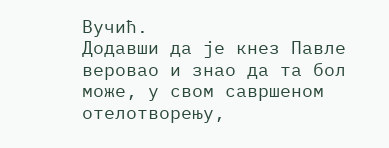Вучић.
Додавши да је кнез Павле веровао и знао да та бол може, у свом савршеном отелотворењу,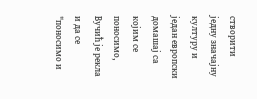створити једну значајну културу и један европски домашај са којим се поносимо, Вучић је рекла и да се "поносимо и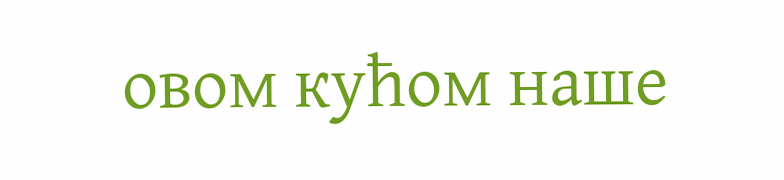овом кућом наше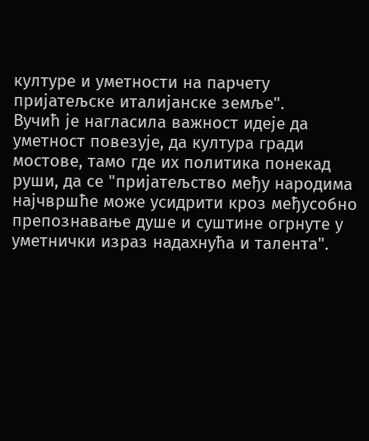културе и уметности на парчету пријатељске италијанске земље".
Вучић је нагласила важност идеје да уметност повезује, да култура гради мостове, тамо где их политика понекад руши, да се "пријатељство међу народима најчвршће може усидрити кроз међусобно препознавање душе и суштине огрнуте у уметнички израз надахнућа и талента".